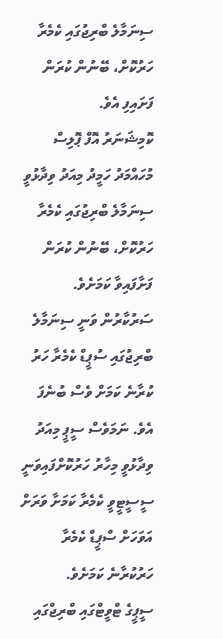ސިނަމާލެ ބްރިޖުގައި ކެމެރާ ހަރުކޮށް، ބޭނުން ކުރަން ފަށައިފި އެވެ.
ކޮމިޝަނަރު އޮފް ޕޮލިސް މުހައްމަދު ހަމީދު މިއަދު ވިދާޅުވީ ސިނަމާލެ ބްރިޖުގައި ކެމެރާ ހަރުކޮށް، ބޭނުން ކުރަން ފަށާފައިވާ ކަމަށެވެ.
ސަރުކާރުން ވަނީ ސިނަމާލެ ބްރިޖުގައި ސުޕީޑް ކެމެރާ ހަރު ކުރާނެ ކަމަށް ވެސް ބުނެފަ އެވެ. ނަމަވެސް ސީޕީ މިއަދު ވިދާޅުވީ މިހާރު ހަރުކޮށްފައިވަނީ ސީސީޓީވީ ކެމެރާ ކަމަށާ ވަރަށް އަވަހަށް ސްޕީޑް ކެމެރާ ހަރުކުރާނެ ކަމަށެވެ.
ސީޕީގެ ޓްވީޓްގައި ބްރިޖްގައި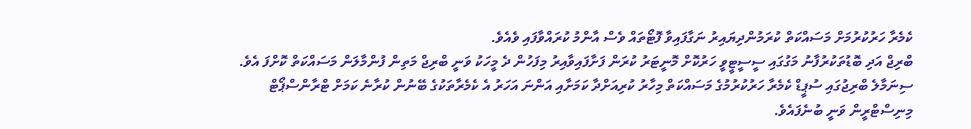ކެމެރާ ހަރުކުރުމަށް މަސައްކަތް ކުރަމުންދިޔައިރު ނަގާފައިވާ ފޮޓޯތައް ވެސް އާންމު ކުރައްވާފައި ވެއެވެ.
ބްރިޖް އަދި ބޮޑުތަކުރުފާނު މަގުގައި ސީސީޓީވީ ހަރުކޮށް މޮނީޓަރު ކުރަން ފަށާފައިވާއިރު މިފަހުން ދެ މީހަކު ވަނީ ބްރިޖް މަތިން ފުންމާލަން މަސައްކަތް ކޮށްފަ އެވެ.
ސިނަމާލެ ބްރިޖުގައި ސުޕީޑް ކެމެރާ ހަރުކުރުމުގެ މަސައްކަތް މިހާރު ކުރިއަށްދާ ކަމަށާއި އަންނަ އަހަރު އެ ކެމެރާތަކުގެ ބޭނުން ކުރާނެ ކަމަށް ޓްރާންސްޕޯޓް މިނިސްޓްރީން ވަނީ ބުނެފައެވެ.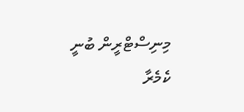މިނިސްޓްރީން ބުނީ ކެމެރާ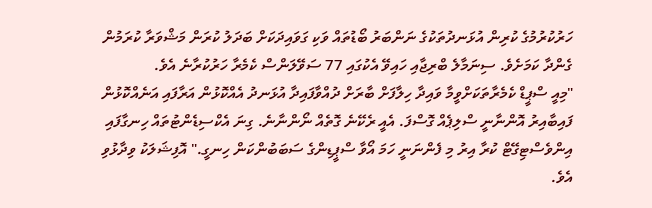ހަރުކުރުމުގެ ކުރިން އުޅަނދުތަކުގެ ނަންބަރު ބޯޑުތައް ވަކި ގަވައިދަކަށް ބަދަލު ކުރަން މަޝްވަރާ ކުރަމުން ގެންދާ ކަމަށެވެ. ސިނަމާލެ ބްރިޖާއި ހައިވޭ އެކުގައި 77 ސަވޭލަންސް ކެމެރާ ހަރުކުރާނެ އެވެ.
"މިއީ ސްޕީޑް ކެމެރާތަކަށްވީމާ ވައިދާ ހިލާފަށް ބާރަށް ދުއްވާފައިދާ އުޅަނދު އެއްކޮޅުން އަރާފައި އަނެއްކޮޅުން ފައިބާއިރު އޮންނާނީ ސްލިޕެއް ގޮސްފަ. އެއީ ރެކޭނެ ގޮތެއް ނޯންނާނެ. ގިނަ އެކްސިޑެންޓުތައް ހިނގާފައި އިންވެސްޓިގޭޓް ކުރާ އިރު މި ފެންނަނީ ހަމަ އޯވާ ސްޕީޑިންގެ ސަބަބުންކަން ހިނގީ." އޮފިޝަލަކު ވިދާޅުވި އެވެ.